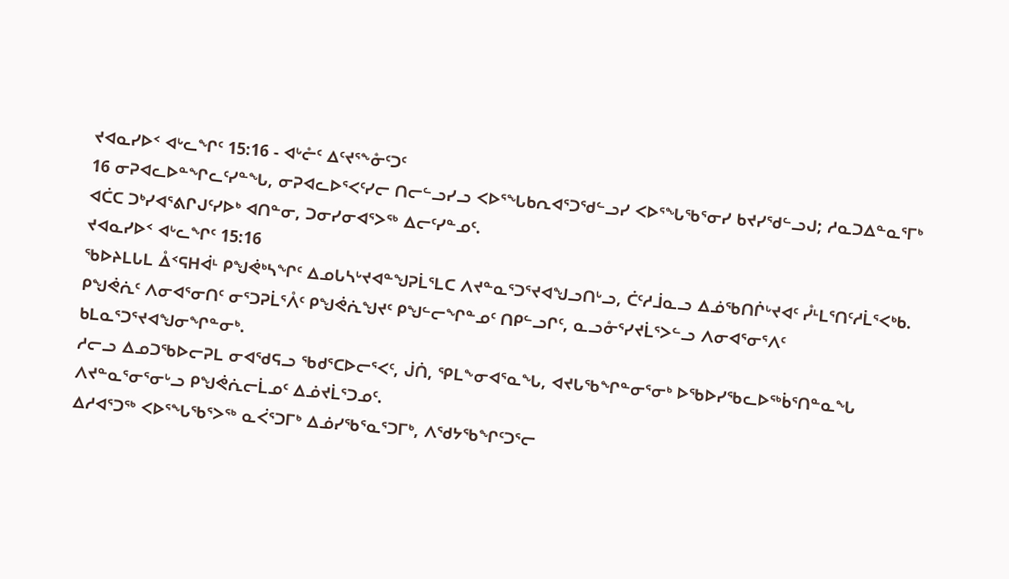ᔪᐊᓇᓯᐅᑉ ᐊᒡᓚᖏᑦ 15:16 - ᐊᒡᓔᑦ ᐃᑦᔪᕐᖕᓁᑦᑐᑦ
16 ᓂᕈᐊᓚᐅᓐᖏᓚᑦᓯᓐᖓ, ᓂᕈᐊᓚᐅᕐᐸᑦᓯᓕ ᑎᓕᓪᓗᓯᓗ ᐸᐅᕐᖓᑲᕆᐊᕐᑐᖁᓪᓗᓯ ᐸᐅᕐᖓᖃᕐᓂᓯ ᑲᔪᓯᖁᓪᓗᒍ; ᓱᓇᑐᐃᓐᓇᕐᒥᒃ ᐊᑖᑕ ᑐᒃᓯᐊᕐᕕᒋᒍᑦᓯᐅᒃ ᐊᑎᓐᓂ, ᑐᓂᓯᓂᐊᕐᐳᖅ ᐃᓕᑦᓯᓐᓄᑦ.
ᔪᐊᓇᓯᐅᑉ ᐊᒡᓚᖏᑦ 15:16
ᖃᐅᔨᒪᒐᒪ ᐂᑉᕋᕼᐋᒻ ᑭᖑᕚᒃᓴᖏᑦ ᐃᓄᒐᓴᒡᔪᐊᓐᖑᕈᒫᕐᒪᑕ ᐱᔪᓐᓇᕐᑐᕐᔪᐊᖑᓗᑎᒡᓗ, ᑖᑦᓱᒨᓇᓗ ᐃᓅᖃᑎᒌᒡᔪᐊᑦ ᓮᒻᒪᕐᑎᑦᓱᒫᕐᐸᒃᑲ.
ᑭᖑᕚᕇᑦ ᐱᓂᐊᕐᓂᑎᑦ ᓂᕐᑐᕈᒫᕐᐰᑦ ᑭᖑᕚᕇᖑᔪᑦ ᑭᖑᓪᓕᖏᓐᓄᑦ ᑎᑭᓪᓗᒋᑦ, ᓇᓗᓁᕐᓯᔪᒫᕐᐳᓪᓗ ᐱᓂᐊᕐᓂᕐᐱᑦ ᑲᒪᓇᕐᑐᕐᔪᐊᖑᓂᖏᓐᓂᒃ.
ᓱᓕᓗ ᐃᓄᑐᖃᐅᓕᕈᒪ ᓂᐊᖁᕋᓗ ᖃᑯᕐᑕᐅᓕᕐᐸᑦ, ᒎᑏ, ᕿᒪᖕᓂᐊᕐᓇᖓ, ᐊᔪᒐᖃᖏᓐᓂᕐᓂᒃ ᐅᖃᐅᓯᖃᓚᐅᖅᑳᕐᑎᓐᓇᖓ ᐱᔪᓐᓇᕐᓂᕐᓂᒡᓗ ᑭᖑᕚᕇᓕᒫᓄᑦ ᐃᓅᔪᒫᕐᑐᓄᑦ.
ᐃᓱᐊᕐᑐᖅ ᐸᐅᕐᖓᖃᕐᐳᖅ ᓇᐹᕐᑐᒥᒃ ᐃᓅᓯᖃᕐᓇᕐᑐᒥᒃ, ᐱᖁᔭᖃᖏᑦᑐᕐᓕ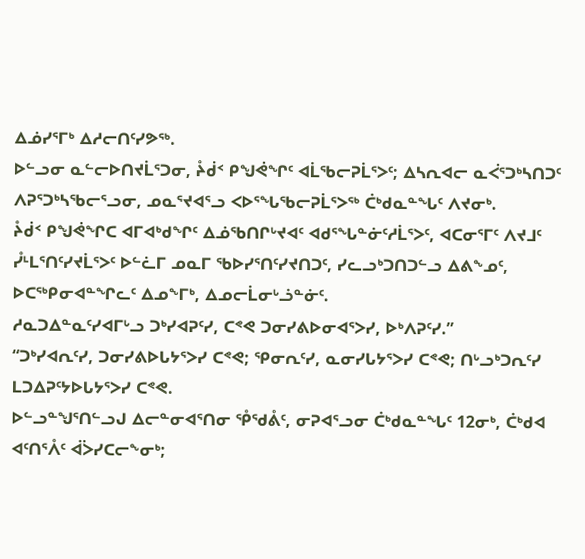ᐃᓅᓯᕐᒥᒃ ᐃᓱᓕᑎᑦᓯᕗᖅ.
ᐅᓪᓗᓂ ᓇᓪᓕᐅᑎᔪᒫᕐᑐᓂ, ᔧᑰᑉ ᑭᖑᕚᖏᑦ ᐊᒫᖃᓕᕈᒫᕐᐳᑦ; ᐃᓴᕆᐊᓕ ᓇᐹᕐᑐᒃᓴᑎᑐᑦ ᐱᕈᕐᑐᒃᓴᖃᓕᕐᓗᓂ, ᓄᓇᕐᔪᐊᕐᓗ ᐸᐅᕐᖓᖃᓕᕈᒫᕐᐳᖅ ᑖᒃᑯᓇᓐᖓᑦ ᐱᔪᓂᒃ.
ᔧᑰᑉ ᑭᖑᕚᖏᑕ ᐊᒥᐊᒃᑯᖏᑦ ᐃᓅᖃᑎᒋᒡᔪᐊᑦ ᐊᑯᕐᖓᓐᓃᑦᓱᒫᕐᐳᑦ, ᐊᑕᓂᕐᒥᑦ ᐱᔪᒧᑦ ᓮᒻᒪᕐᑎᑦᓯᔪᒫᕐᐳᑦ ᐅᓪᓛᒥ ᓄᓇᒥ ᖃᐅᓯᕐᑎᑦᓯᔪᑎᑐᑦ, ᓯᓚᓗᒃᑐᑎᑐᓪᓗ ᐃᕕᖕᓄᑦ, ᐅᑕᖅᑭᓂᐊᓐᖏᓚᑦ ᐃᓄᖕᒥᒃ, ᐃᓄᓕᒫᓂᒡᓘᓐᓃᑦ.
ᓱᓇᑐᐃᓐᓇᑦᓯᐊᒥᒡᓗ ᑐᒃᓯᐊᕈᑦᓯ, ᑕᕝᕙ ᑐᓂᓯᕕᐅᓂᐊᕐᐳᓯ, ᐅᒃᐱᕈᑦᓯ.”
“ᑐᒃᓯᐊᕆᑦᓯ, ᑐᓂᓯᕕᐅᒐᔭᕐᐳᓯ ᑕᕝᕙ; ᕿᓂᕆᑦᓯ, ᓇᓂᓯᒐᔭᕐᐳᓯ ᑕᕝᕙ; ᑎᒡᓗᒃᑐᕆᑦᓯ ᒪᑐᐃᕈᑦᔭᐅᒐᔭᕐᐳᓯ ᑕᕝᕙ.
ᐅᓪᓗᓐᖑᕐᑎᓪᓗᒍ ᐃᓕᓐᓂᐊᕐᑎᓂ ᕾᖁᕔᑦ, ᓂᕈᐊᕐᓗᓂ ᑖᒃᑯᓇᓐᖓᑦ 12ᓂᒃ, ᑖᒃᑯᐊ ᐊᑦᑎᕐᐰᑦ ᐋᐴᓯᑕᓕᖕᓂᒃ;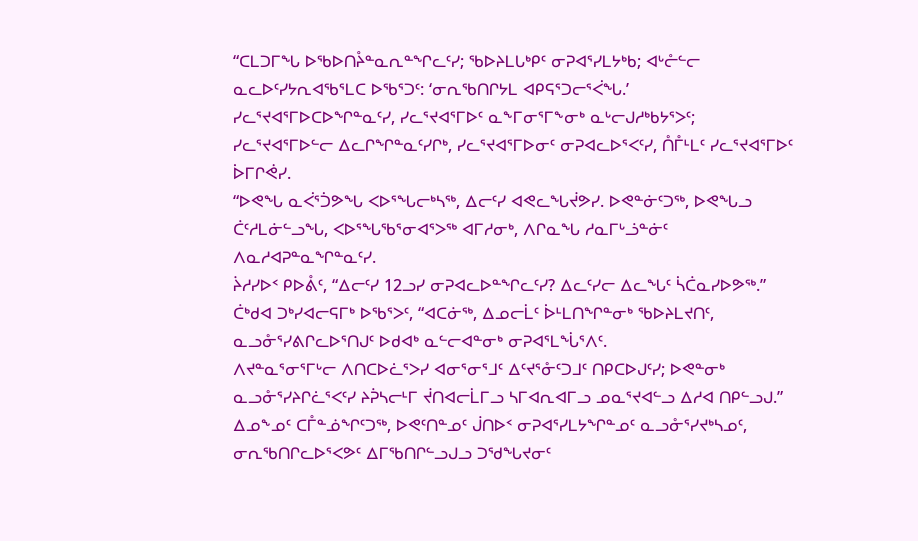“ᑕᒪᑐᒥᖓ ᐅᖃᐅᑎᔧᓐᓇᕆᓐᖏᓚᑦᓯ; ᖃᐅᔨᒪᒐᒃᑭᑦ ᓂᕈᐊᕐᓯᒪᔭᒃᑲ; ᐊᒡᓔᓪᓕ ᓇᓚᐅᑦᓯᔭᕆᐊᖃᕐᒪᑕ ᐅᖃᕐᑐᑦ: ‘ᓂᕆᖃᑎᒋᔭᒪ ᐊᑭᕋᕐᑐᓕᕐᐹᖓ.’
ᓯᓚᕐᔪᐊᕐᒥᐅᑕᐅᖏᓐᓇᑦᓯ, ᓯᓚᕐᔪᐊᕐᒥᐅᑦ ᓇᖕᒥᓂᕐᒥᖕᓂᒃ ᓇᒡᓕᒍᓱᒃᑲᔭᕐᐳᑦ; ᓯᓚᕐᔪᐊᕐᒥᐅᓪᓕ ᐃᓚᒋᖏᓐᓇᑦᓯᒋᒃ, ᓯᓚᕐᔪᐊᕐᒥᐅᓂᑦ ᓂᕈᐊᓚᐅᕐᐸᑦᓯ, ᑍᒤᒻᒪᑦ ᓯᓚᕐᔪᐊᕐᒥᐅᑦ ᐆᒥᒋᕚᓯ.
“ᐅᕙᖓ ᓇᐹᕐᑑᕗᖓ ᐸᐅᕐᖓᓕᒃᓴᖅ, ᐃᓕᑦᓯ ᐊᕙᓚᖓᔫᕗᓯ. ᐅᕙᓐᓃᑦᑐᖅ, ᐅᕙᖓᓗ ᑖᑦᓱᒪᓃᓪᓗᖓ, ᐸᐅᕐᖓᖃᕐᓂᐊᕐᐳᖅ ᐊᒥᓱᓂᒃ, ᐱᒋᓇᖓ ᓱᓇᒥᒡᓘᓐᓃᑦ ᐱᓇᓱᐊᕈᓐᓇᖏᓐᓇᑦᓯ.
ᔩᓱᓯᐅᑉ ᑭᐅᕔᑦ, “ᐃᓕᑦᓯ 12ᓗᓯ ᓂᕈᐊᓚᐅᓐᖏᓚᑦᓯ? ᐃᓚᑦᓯᓕ ᐃᓚᖓᑦ ᓵᑖᓇᓯᐅᕗᖅ.”
ᑖᒃᑯᐊ ᑐᒃᓯᐊᓕᕋᒥᒃ ᐅᖃᕐᐳᑦ, “ᐊᑕᓃᖅ, ᐃᓄᓕᒫᑦ ᐆᒻᒪᑎᖏᓐᓂᒃ ᖃᐅᔨᒪᔪᑎᑦ, ᓇᓗᓁᕐᓯᕕᒋᓚᐅᕐᑎᒍᑦ ᐅᑯᐊᒃ ᓇᓪᓕᐊᓐᓂᒃ ᓂᕈᐊᕐᒪᖔᕐᐱᑦ.
ᐱᔪᓐᓇᕐᓂᕐᒥᒡᓕ ᐱᑎᑕᐅᓛᕐᐳᓯ ᐊᓂᕐᓂᕐᒧᑦ ᐃᑦᔪᕐᓁᑦᑐᒧᑦ ᑎᑭᑕᐅᒍᑦᓯ; ᐅᕙᓐᓂᒃ ᓇᓗᓁᕐᓯᔨᒋᓛᕐᐸᑦᓯ ᔨᕉᓴᓕᒻᒥ ᔫᑎᐊᓕᒫᒥᓗ ᓴᒥᐊᕆᐊᒥᓗ ᓄᓇᕐᔪᐊᓪᓗ ᐃᓱᐊ ᑎᑭᓪᓗᒍ.”
ᐃᓄᖕᓄᑦ ᑕᒤᓐᓅᖏᑦᑐᖅ, ᐅᕙᑦᑎᓐᓄᑦ ᒎᑎᐅᑉ ᓂᕈᐊᕐᓯᒪᔭᖏᓐᓄᑦ ᓇᓗᓁᕐᓯᔪᒃᓴᓄᑦ, ᓂᕆᖃᑎᒋᓚᐅᕐᐸᕗᑦ ᐃᒥᖃᑎᒋᓪᓗᒍᓗ ᑐᖁᖓᔪᓂᑦ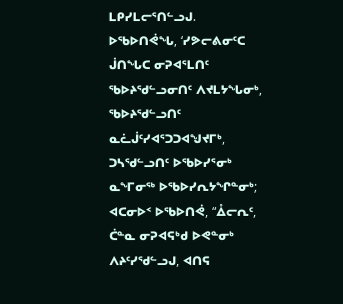ᒪᑭᓯᒪᓕᕐᑎᓪᓗᒍ.
ᐅᖃᐅᑎᕚᖓ, ‘ᓯᕗᓕᕕᓂᑦᑕ ᒎᑎᖓᑕ ᓂᕈᐊᕐᒪᑎᑦ ᖃᐅᔨᖁᓪᓗᓂᑎᑦ ᐱᔪᒪᔭᖓᓂᒃ, ᖃᐅᔨᖁᓪᓗᑎᑦ ᓇᓛᒎᑦᓯᐊᕐᑐᑐᐊᖑᔪᒥᒃ, ᑐᓴᖁᓪᓗᑎᑦ ᐅᖃᐅᓯᕐᓂᒃ ᓇᖕᒥᓂᖅ ᐅᖃᐅᓯᕆᔭᖏᓐᓂᒃ;
ᐊᑕᓂᐅᑉ ᐅᖃᐅᑎᕚ, “ᐂᓕᕆᑦ, ᑖᓐᓇ ᓂᕈᐊᕋᒃᑯ ᐅᕙᓐᓂᒃ ᐱᔨᑦᓯᖁᓪᓗᒍ, ᐊᑎᕋ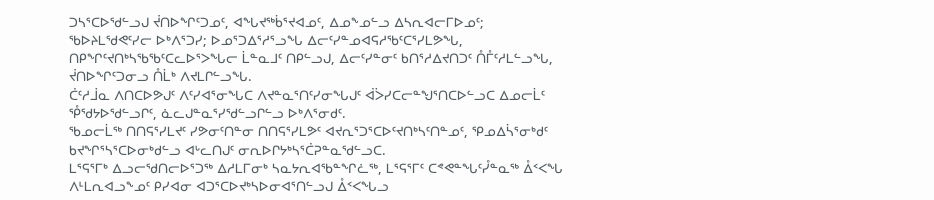ᑐᓴᕐᑕᐅᖁᓪᓗᒍ ᔫᑎᐅᖏᑦᑐᓄᑦ, ᐊᖓᔪᖅᑳᕐᔪᐊᓄᑦ, ᐃᓄᖕᓄᓪᓗ ᐃᓴᕆᐊᓕᒥᐅᓄᑦ;
ᖃᐅᔨᒪᖁᕙᑦᓯᓕ ᐅᒃᐱᕐᑐᓯ; ᐅᓄᕐᑐᐃᕐᓱᕐᓗᖓ ᐃᓕᑦᓯᓐᓄᐊᕋᓱᖃᑦᑕᕐᓯᒪᕗᖓ, ᑎᑭᖏᑦᔪᑎᒃᓴᖃᖃᑦᑕᓚᐅᕐᐳᖓᓕ ᒫᓐᓇᒧᑦ ᑎᑭᓪᓗᒍ, ᐃᓕᑦᓯᓐᓂᑦ ᑲᑎᕐᓱᐃᔪᑎᑐᑦ ᑍᒤᑦᓱᒪᓪᓗᖓ, ᔫᑎᐅᖏᑦᑐᓂᓗ ᑍᒫᒃ ᐱᔪᒪᒋᓪᓗᖓ.
ᑖᑦᓱᒨᓇ ᐱᑎᑕᐅᕗᒍᑦ ᐱᑦᓯᐊᕐᓂᖓᑕ ᐱᔪᓐᓇᕐᑎᑦᓯᓂᖓᒍᑦ ᐋᐴᓯᑕᓕᓐᖑᕐᑎᑕᐅᓪᓗᑕ ᐃᓄᓕᒫᑦ ᕾᖁᔭᐅᖁᓪᓗᒋᑦ, ᓈᓚᒍᓐᓇᕐᓯᖁᓪᓗᒋᓪᓗ ᐅᒃᐱᕐᓂᑯᑦ.
ᖃᓄᓕᒫᖅ ᑎᑎᕋᕐᓯᒪᔪᑦ ᓯᕗᓂᑦᑎᓐᓂ ᑎᑎᕋᕐᓯᒪᕗᑦ ᐊᔪᕆᕐᑐᕐᑕᐅᑦᔪᑎᒃᓴᑦᑎᓐᓄᑦ, ᕿᓄᐃᓵᕐᓂᒃᑯᑦ ᑲᔪᖏᕐᓴᕐᑕᐅᓂᒃᑯᓪᓗ ᐊᒡᓚᑎᒍᑦ ᓂᕆᐅᒋᔭᒃᓴᕐᑖᕈᓐᓇᖁᓪᓗᑕ.
ᒪᕐᕋᕐᒥᒃ ᐃᓗᓕᖁᑎᓕᐅᕐᑐᖅ ᐃᓱᒪᒥᓂᒃ ᓴᓇᔭᕆᐊᖃᓐᖏᓛᖅ, ᒪᕐᕋᕐᒥᑦ ᑕᕝᕙᓐᖓᑦᓮᓐᓇᖅ ᐂᑉᐸᖓ ᐱᒻᒪᕆᐊᓗᖕᓄᑦ ᑭᓯᐊᓂ ᐊᑐᕐᑕᐅᔪᒃᓴᐅᓂᐊᕐᑎᓪᓗᒍ ᐂᑉᐸᖓᓗ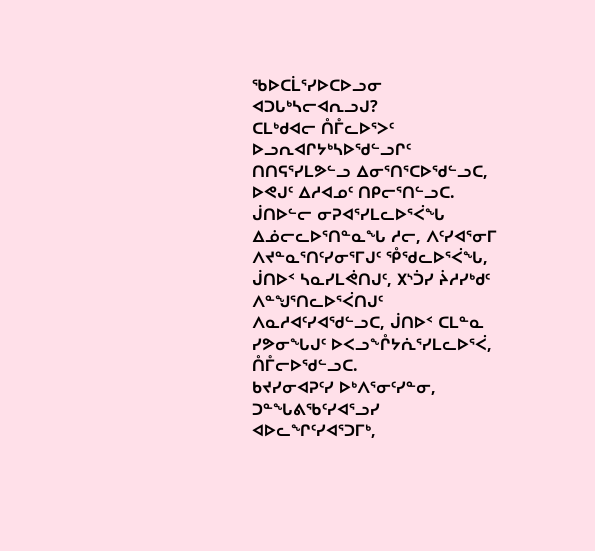ᖃᐅᑕᒫᕐᓯᐅᑕᐅᓗᓂ ᐊᑐᒐᒃᓴᓕᐊᕆᓗᒍ?
ᑕᒪᒃᑯᐊᓕ ᑍᒤᓚᐅᕐᐳᑦ ᐅᓗᕆᐊᒋᔭᒃᓴᐅᖁᓪᓗᒋᑦ ᑎᑎᕋᕐᓯᒪᕗᓪᓗ ᐃᓂᕐᑎᕐᑕᐅᖁᓪᓗᑕ, ᐅᕙᒍᑦ ᐃᓱᐊᓄᑦ ᑎᑭᓕᕐᑎᓪᓗᑕ.
ᒎᑎᐅᓪᓕ ᓂᕈᐊᕐᓯᒪᓚᐅᕐᐹᖓ ᐃᓅᓕᓚᐅᕐᑎᓐᓇᖓ ᓱᓕ, ᐱᑦᓯᐊᕐᓂᒥ ᐱᔪᓐᓇᕐᑎᑦᓯᓂᕐᒥᒍᑦ ᕾᖁᓚᐅᕐᐹᖓ,
ᒎᑎᐅᑉ ᓴᓇᓯᒪᕚᑎᒍᑦ, ᙭ᔅᑑᓯ ᔩᓱᓯᒃᑯᑦ ᐱᓐᖑᕐᑎᓚᐅᕐᐹᑎᒍᑦ ᐱᓇᓱᐊᑦᓯᐊᖁᓪᓗᑕ, ᒎᑎᐅᑉ ᑕᒪᓐᓇ ᓯᕗᓂᖓᒍᑦ ᐅᐸᓗᖕᒊᔭᕇᕐᓯᒪᓚᐅᕐᐹ, ᑍᒤᓕᐅᖁᓪᓗᑕ.
ᑲᔪᓯᓂᐊᕈᑦᓯ ᐅᒃᐱᕐᓂᑦᓯᓐᓂ, ᑐᓐᖓᕕᖃᑦᓯᐊᕐᓗᓯ ᐊᐅᓚᖏᑦᓯᐊᕐᑐᒥᒃ,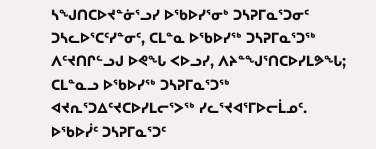ᓴᖑᑎᑕᐅᔪᓐᓃᕐᓗᓯ ᐅᖃᐅᓯᕐᓂᒃ ᑐᓴᕈᒥᓇᕐᑐᓂᑦ ᑐᓴᓚᐅᕐᑕᑦᓯᓐᓂᑦ, ᑕᒪᓐᓇ ᐅᖃᐅᓯᖅ ᑐᓴᕈᒥᓇᕐᑐᖅ ᐱᑦᔪᑎᒋᓪᓗᒍ ᐅᕙᖓ ᐸᐅᓗᓯ, ᐱᔨᓐᖑᕐᑎᑕᐅᓯᒪᕗᖓ; ᑕᒪᓐᓇᓗ ᐅᖃᐅᓯᖅ ᑐᓴᕈᒥᓇᕐᑐᖅ ᐊᔪᕆᕐᑐᐃᑦᔪᑕᐅᓯᒪᓕᕐᐳᖅ ᓯᓚᕐᔪᐊᕐᒥᐅᓕᒫᓄᑦ.
ᐅᖃᐅᓰᑦ ᑐᓴᕈᒥᓇᕐᑐᑦ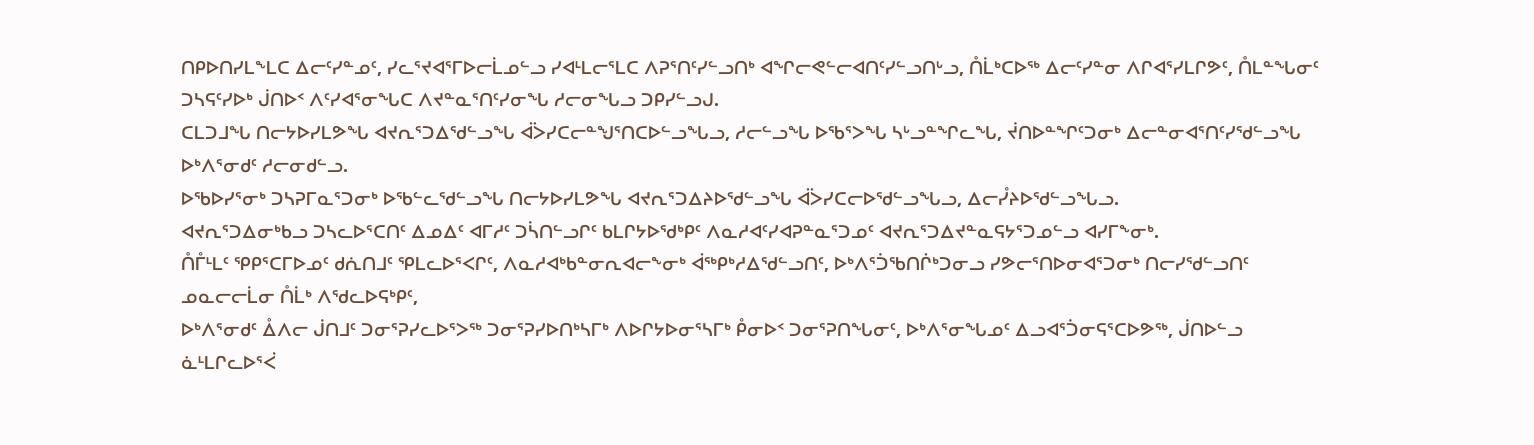ᑎᑭᐅᑎᓯᒪᖕᒪᑕ ᐃᓕᑦᓯᓐᓄᑦ, ᓯᓚᕐᔪᐊᕐᒥᐅᓕᒫᓄᓪᓗ ᓯᐊᒻᒪᓕᕐᒪᑕ ᐱᕈᕐᑎᑦᓯᓪᓗᑎᒃ ᐊᖏᓕᕙᓪᓕᐊᑎᑦᓯᓪᓗᑎᒡᓗ, ᑍᒫᒃᑕᐅᖅ ᐃᓕᑦᓯᓐᓂ ᐱᒋᐊᕐᓯᒪᒋᕗᑦ, ᑍᒪᓐᖓᓂᑦ ᑐᓴᕋᑦᓯᐅᒃ ᒎᑎᐅᑉ ᐱᑦᓯᐊᕐᓂᖓᑕ ᐱᔪᓐᓇᕐᑎᑦᓯᓂᖓ ᓱᓕᓂᖓᓗ ᑐᑭᓯᓪᓗᒍ.
ᑕᒪᑐᒧᖓ ᑎᓕᔭᐅᓯᒪᕗᖓ ᐊᔪᕆᕐᑐᐃᖁᓪᓗᖓ ᐋᐴᓯᑕᓕᓐᖑᕐᑎᑕᐅᓪᓗᖓᓗ, ᓱᓕᓪᓗᖓ ᐅᖃᕐᐳᖓ ᓴᒡᓗᓐᖏᓚᖓ, ᔫᑎᐅᓐᖏᑦᑐᓂᒃ ᐃᓕᓐᓂᐊᕐᑎᑦᓯᖁᓪᓗᖓ ᐅᒃᐱᕐᓂᑯᑦ ᓱᓕᓂᑯᓪᓗ.
ᐅᖃᐅᓯᕐᓂᒃ ᑐᓴᕈᒥᓇᕐᑐᓂᒃ ᐅᖃᓪᓚᖁᓪᓗᖓ ᑎᓕᔭᐅᓯᒪᕗᖓ ᐊᔪᕆᕐᑐᐃᔨᐅᖁᓪᓗᖓ ᐋᐴᓯᑕᓕᐅᖁᓪᓗᖓᓗ, ᐃᓕᓮᔨᐅᖁᓪᓗᖓᓗ.
ᐊᔪᕆᕐᑐᐃᓂᒃᑲᓗ ᑐᓴᓚᐅᕐᑕᑎᑦ ᐃᓄᐃᑦ ᐊᒥᓱᑦ ᑐᓵᑎᓪᓗᒋᑦ ᑲᒪᒋᔭᐅᖁᒃᑭᑦ ᐱᓇᓱᐊᑦᓯᐊᕈᓐᓇᕐᑐᓄᑦ ᐊᔪᕆᕐᑐᐃᔪᓐᓇᕋᔭᕐᑐᓄᓪᓗ ᐊᓯᒥᖕᓂᒃ.
ᑍᒤᒻᒪᑦ ᕿᑭᕐᑕᒥᐅᓄᑦ ᑯᕇᑎᒧᑦ ᕿᒪᓚᐅᕐᐸᒋᑦ, ᐱᓇᓱᐊᒃᑲᓐᓂᕆᐊᓕᖕᓂᒃ ᐋᖅᑭᒃᓱᐃᖁᓪᓗᑎᑦ, ᐅᒃᐱᕐᑑᖃᑎᒌᒃᑐᓂᓗ ᓯᕗᓕᕐᑎᐅᓂᐊᕐᑐᓂᒃ ᑎᓕᓯᖁᓪᓗᑎᑦ ᓄᓇᓕᓕᒫᓂ ᑍᒫᒃ ᐱᖁᓚᐅᕋᒃᑭᑦ,
ᐅᒃᐱᕐᓂᑯᑦ ᐂᐱᓕ ᒎᑎᒧᑦ ᑐᓂᕐᕈᓯᓚᐅᕐᐳᖅ ᑐᓂᕐᕈᓯᐅᑎᒃᓴᒥᒃ ᐱᐅᒋᔭᐅᓂᕐᓴᒥᒃ ᑬᓂᐅᑉ ᑐᓂᕐᕈᑎᖓᓂᑦ, ᐅᒃᐱᕐᓂᖓᓄᑦ ᐃᓗᐊᕐᑑᓂᕋᕐᑕᐅᕗᖅ, ᒎᑎᐅᓪᓗ ᓈᒻᒪᒋᓚᐅᕐᐹ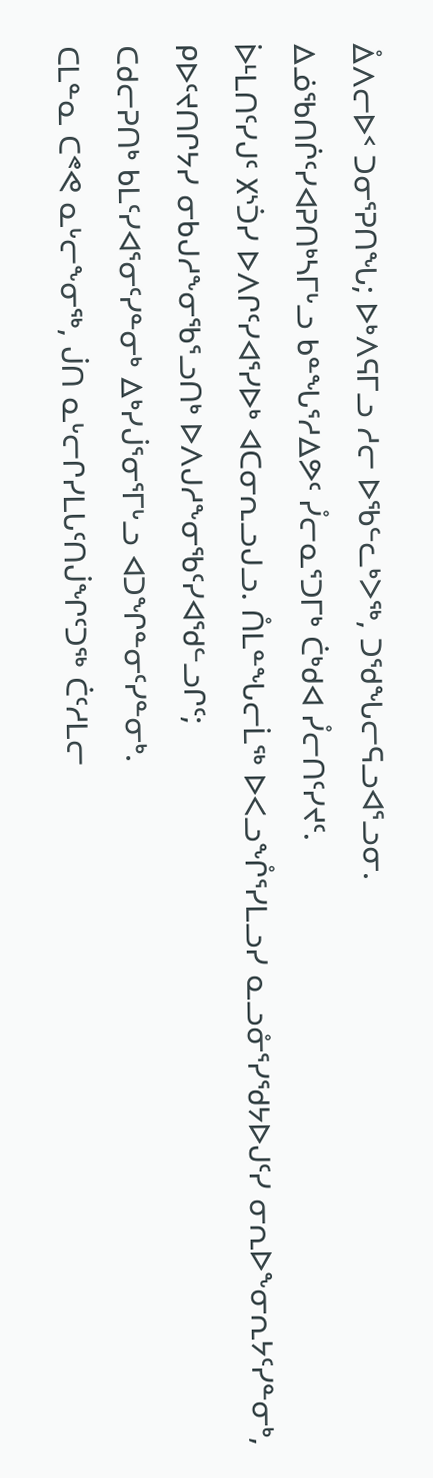ᐂᐱᓕᐅᑉ ᑐᓂᕐᕈᑎᖓ; ᐅᒃᐱᕋᒥᓗ ᓱᓕ ᐅᖃᓪᓚᒃᐳᖅ, ᑐᖁᖓᓕᕋᓗᐊᕐᓗᓂ.
ᐃᓅᖃᑎᒌᑦᓯᐊᕈᑎᒃᓴᒥᒡᓗ ᑲᓐᖓᕐᓱᐃᕗᑦ ᓮᓕᓇᕐᑐᒥᒃ ᑖᒃᑯᐊ ᓮᓕᑎᑦᓯᔪᑦ.
ᐆᒻᒪᑎᑦᓯᒍᑦ ᙭ᔅᑑᓯ ᐅᐱᒋᑦᓯᐊᕐᓯᐅᒃ ᐊᑕᓂᕆᓗᒍᓗ. ᑍᒪᓐᖓᓕᒫᖅ ᐅᐸᓗᖕᒊᕐᓯᒪᓗᓯ ᓇᓗᓁᕐᓯᖁᔭᐅᒍᑦᓯ ᓂᕆᐅᖕᓂᕆᔭᑦᓯᓐᓂᒃ, ᑭᐅᑦᔪᑎᒋᔭᓯ ᓂᑲᒍᓱᖕᓂᖃᕐᓗᑎᒃ ᐅᐱᒍᓱᖕᓂᖃᑦᓯᐊᖁᓪᓗᒋᑦ;
ᑕᑯᓕᕈᑎᒃ ᑲᒪᑦᓯᐊᕐᓂᑦᓯᓐᓂᒃ ᐃᒃᓯᒎᕐᓂᕐᒥᒡᓗ ᐊᑐᖏᓐᓂᑦᓯᓐᓂᒃ.
ᑕᒪᓐᓇ ᑕᕝᕙ ᓇᒡᓕᖕᓂᖅ, ᒎᑎ ᓇᒡᓕᒋᓯᒪᒐᑦᑎᒎᖏᑦᑐᖅ ᑖᑦᓱᒪᓕ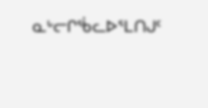ᓇᒡᓕᒋᖄᓚᐅᕐᒪᑎᒍᑦ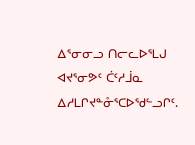ᐃᕐᓂᓂᓗ ᑎᓕᓚᐅᕐᒪᒍ ᐊᔪᕐᓂᕗᑦ ᑖᑦᓱᒨᓇ ᐃᓱᒪᒋᔪᓐᓁᕐᑕᐅᖁᓪᓗᒋᑦ.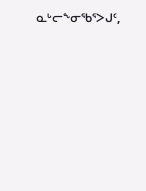ᓇᒡᓕᖕᓂᖃᕐᐳᒍᑦ,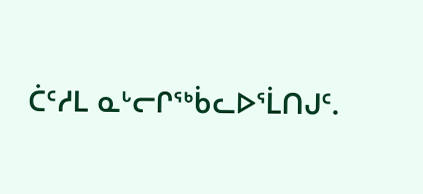ᑖᑦᓱᒪ ᓇᒡᓕᒋᖅᑳᓚᐅᕐᒫᑎᒍᑦ.